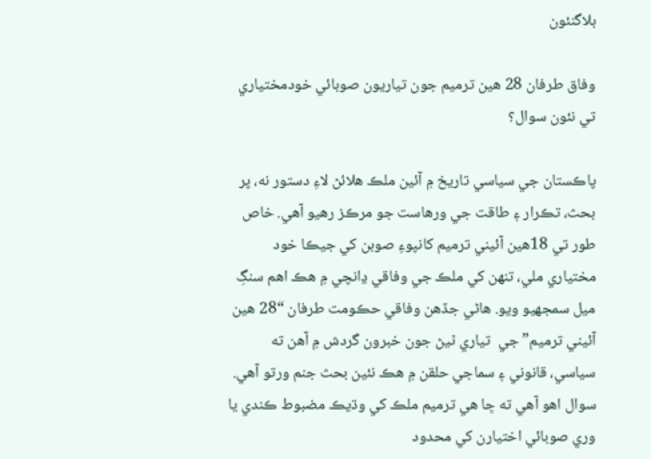بلاگنئون

وفاق طرفان 28 هين ترميم جون تياريون صوبائي خودمختياري تي نئون سوال؟

پاڪستان جي سياسي تاريخ ۾ آئين ملڪ هلائڻ لاءِ دستور نه، پر بحث، تڪرار ۽ طاقت جي ورھاست جو مرڪز رھيو آھي. خاص طور تي 18ھين آئيني ترميم کانپوءِ صوبن کي جيڪا خود مختياري ملي، تنھن کي ملڪ جي وفاقي ڍانچي ۾ ھڪ اھم سنگِ ميل سمجھيو ويو. ھاڻي جڏھن وفاقي حڪومت طرفان “28 ھين آئيني ترميم” جي  تياري ٿيڻ جون خبرون گردش ۾ آھن ته سياسي، قانوني ۽ سماجي حلقن ۾ ھڪ نئين بحث جنم ورتو آھي. سوال اھو آھي ته ڇا ھي ترميم ملڪ کي وڌيڪ مضبوط ڪندي يا وري صوبائي اختيارن کي محدود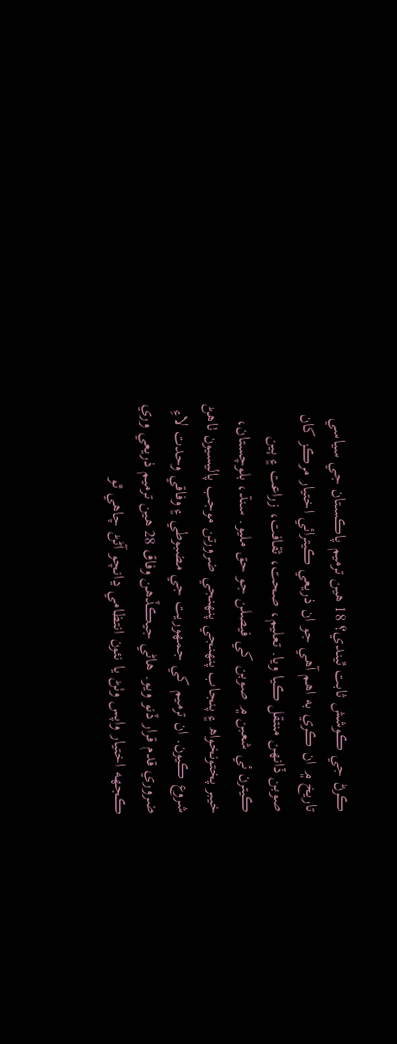ڪرڻ جي ڪوشش ثابت ٿيندي؟ 18 ھين ترميم پاڪستان جي سياسي تاريخ ۾ ان ڪري به اھم آهي جو ان ذريعي ڪيترائي اختيار مرڪز کان صوبن ڏانھن منتقل ڪيا ويا. تعليم، صحت، ثقافت، زراعت ۽ ٻين ڪيترن ئي شعبن ۾ صوبن کي فيصلن جو حق مليو. سنڌ، بلوچستان، خيبر پختونخواھ ۽ پنجاب پنھنجي پنھنجي ضرورتن موجب پاليسيون ٺاھڻ شروع ڪيون. ان ترميم کي جمھوريت جي مضبوطي ۽ وفاقي وحدت لاءِ ضروري قدم قرار ڏنو ويو. ھاڻي جيڪڏھن وفاق 28 ھين ترميم ذريعي وري ڪجھه اختيار واپس وٺڻ يا نئون انتظامي ڍانچو آڻڻ چاھي ٿو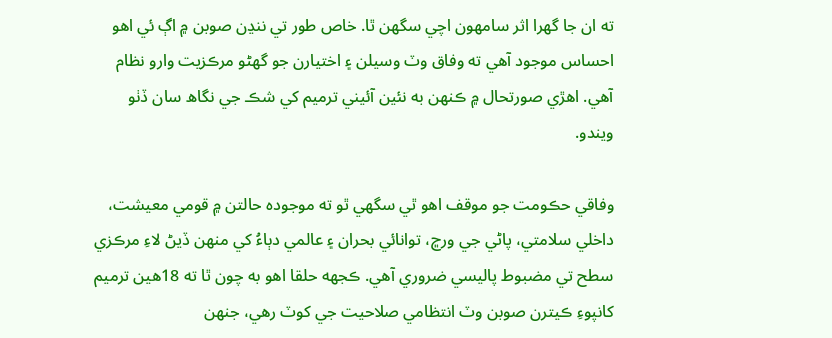ته ان جا گھرا اثر سامھون اچي سگھن ٿا. خاص طور تي ننڍن صوبن ۾ اڳ ئي اھو احساس موجود آھي ته وفاق وٽ وسيلن ۽ اختيارن جو گھڻو مرڪزيت وارو نظام آھي. اھڙي صورتحال ۾ ڪنھن به نئين آئيني ترميم کي شڪ جي نگاھ سان ڏٺو ويندو.

وفاقي حڪومت جو موقف اھو ٿي سگھي ٿو ته موجوده حالتن ۾ قومي معيشت، داخلي سلامتي، پاڻي جي ورڇ، توانائي بحران ۽ عالمي دٻاءُ کي منھن ڏيڻ لاءِ مرڪزي سطح تي مضبوط پاليسي ضروري آھي. ڪجھه حلقا اھو به چون ٿا ته 18ھين ترميم کانپوءِ ڪيترن صوبن وٽ انتظامي صلاحيت جي کوٽ رھي، جنھن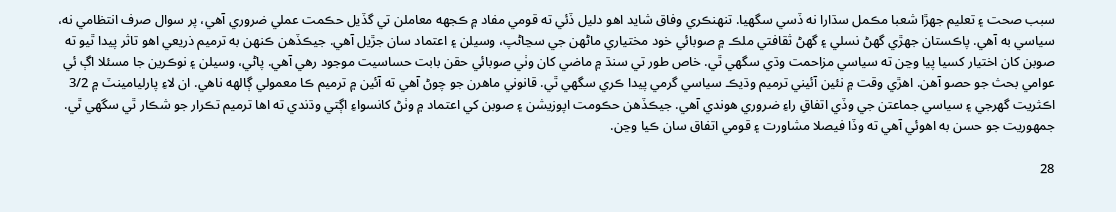سبب صحت ۽ تعليم جھڙا شعبا مڪمل سڌارا نه ڏسي سگھيا. تنھنڪري وفاق شايد اھو دليل ڏئي ته قومي مفاد ۾ ڪجھه معاملن تي گڏيل حڪمت عملي ضروري آھي، پر سوال صرف انتظامي نه، سياسي به آھي. پاڪستان جھڙي گھڻ نسلي ۽ گھڻ ثقافتي ملڪ ۾ صوبائي خود مختياري ماڻھن جي سڃاڻپ، وسيلن ۽ اعتماد سان جڙيل آھي. جيڪڏھن ڪنھن به ترميم ذريعي اھو تاثر پيدا ٿيو ته صوبن کان اختيار کسيا پيا وڃن ته سياسي مزاحمت وڌي سگھي ٿي. خاص طور تي سنڌ ۾ ماضي کان وٺي صوبائي حقن بابت حساسيت موجود رھي آھي. پاڻي، وسيلن ۽ نوڪرين جا مسئلا اڳ ئي عوامي بحث جو حصو آھن. اھڙي وقت ۾ نئين آئيني ترميم وڌيڪ سياسي گرمي پيدا ڪري سگھي ٿي. قانوني ماھرن جو چوڻ آھي ته آئين ۾ ترميم ڪا معمولي ڳالھه ناھي. ان لاءِ پارليامينٽ ۾ 3/2 اڪثريت گھرجي ۽ سياسي جماعتن جي وڏي اتفاقِ راءِ ضروري ھوندي آھي. جيڪڏھن حڪومت اپوزيشن ۽ صوبن کي اعتماد ۾ وٺڻ کانسواءِ اڳتي وڌندي ته اھا ترميم تڪرار جو شڪار ٿي سگھي ٿي. جمھوريت جو حسن به اھوئي آھي ته وڏا فيصلا مشاورت ۽ قومي اتفاق سان ڪيا وڃن.

28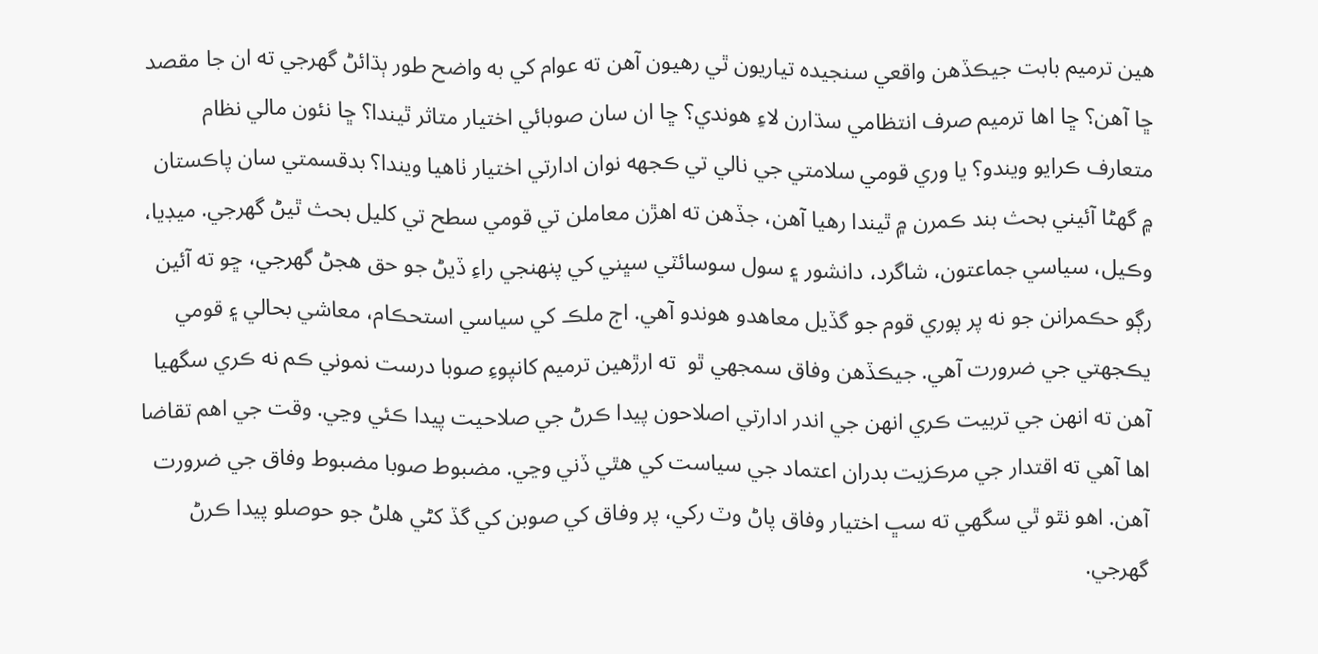ھين ترميم بابت جيڪڏھن واقعي سنجيده تياريون ٿي رھيون آھن ته عوام کي به واضح طور ٻڌائڻ گھرجي ته ان جا مقصد ڇا آھن؟ ڇا اھا ترميم صرف انتظامي سڌارن لاءِ ھوندي؟ ڇا ان سان صوبائي اختيار متاثر ٿيندا؟ ڇا نئون مالي نظام متعارف ڪرايو ويندو؟ يا وري قومي سلامتي جي نالي تي ڪجھه نوان ادارتي اختيار ٺاھيا ويندا؟ بدقسمتي سان پاڪستان ۾ گھڻا آئيني بحث بند ڪمرن ۾ ٿيندا رھيا آھن، جڏھن ته اھڙن معاملن تي قومي سطح تي کليل بحث ٿيڻ گھرجي. ميڊيا، وڪيل، سياسي جماعتون، شاگرد، دانشور ۽ سول سوسائٽي سڀني کي پنھنجي راءِ ڏيڻ جو حق ھجڻ گھرجي، ڇو ته آئين رڳو حڪمرانن جو نه پر پوري قوم جو گڏيل معاھدو ھوندو آھي. اڄ ملڪ کي سياسي استحڪام، معاشي بحالي ۽ قومي يڪجھتي جي ضرورت آھي. جيڪڏهن وفاق سمجهي ٿو  ته ارڙهين ترميم کانپوءِ صوبا درست نموني ڪم نه ڪري سگهيا آهن ته انهن جي تربيت ڪري انهن جي اندر ادارتي اصلاحون پيدا ڪرڻ جي صلاحيت پيدا ڪئي وڃي. وقت جي اھم تقاضا اھا آھي ته اقتدار جي مرڪزيت بدران اعتماد جي سياست کي ھٿي ڏني وڃي. مضبوط صوبا مضبوط وفاق جي ضرورت آهن. اھو نٿو ٿي سگهي ته سڀ اختيار وفاق پاڻ وٽ رکي، پر وفاق کي صوبن کي گڏ کڻي هلڻ جو حوصلو پيدا ڪرڻ گهرجي.